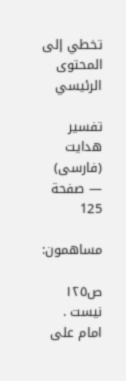تخطي إلى المحتوى الرئيسي

تفسير هدايت (فارسى) — صفحة 125

مساهمون:

ص١٢٥
نيست . امام على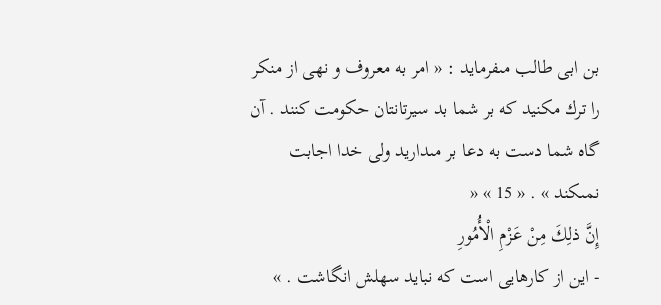بن ابى طالب مىفرمايد : « امر به معروف و نهى از منكر را ترك مكنيد كه بر شما بد سيرتانتان حكومت كنند . آن گاه شما دست به دعا بر مىداريد ولى خدا اجابت نمىكند » . « 15 » «
إِنَّ ذلِكَ مِنْ عَزْمِ الْأُمُورِ
- اين از كارهايى است كه نبايد سهلش انگاشت . »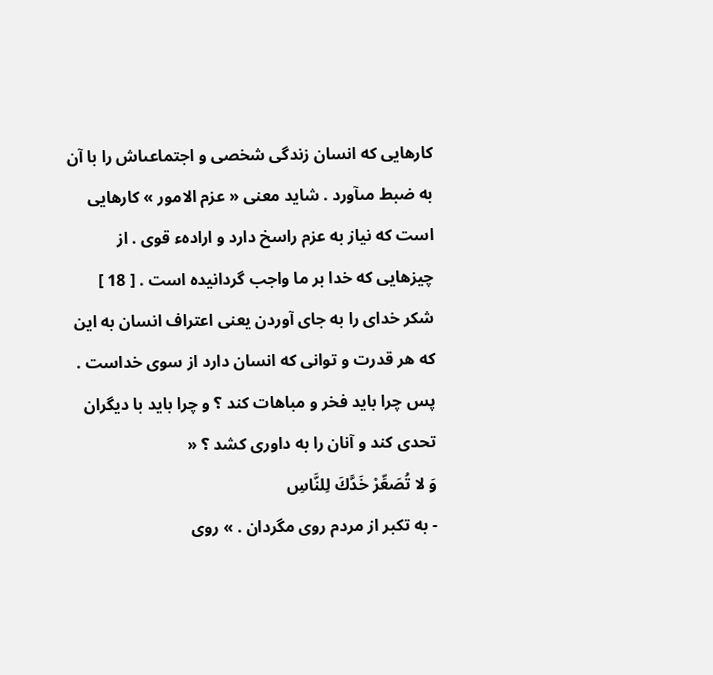كارهايى كه انسان زندگى شخصى و اجتماعىاش را با آن به ضبط مىآورد . شايد معنى « عزم الامور » كارهايى است كه نياز به عزم راسخ دارد و ارادهء قوى . از چيزهايى كه خدا بر ما واجب گردانيده است . [ 18 ] شكر خداى را به جاى آوردن يعنى اعتراف انسان به اين كه هر قدرت و توانى كه انسان دارد از سوى خداست . پس چرا بايد فخر و مباهات كند ؟ و چرا بايد با ديگران تحدى كند و آنان را به داورى كشد ؟ «
وَ لا تُصَعِّرْ خَدَّكَ لِلنَّاسِ
- به تكبر از مردم روى مگردان . » روى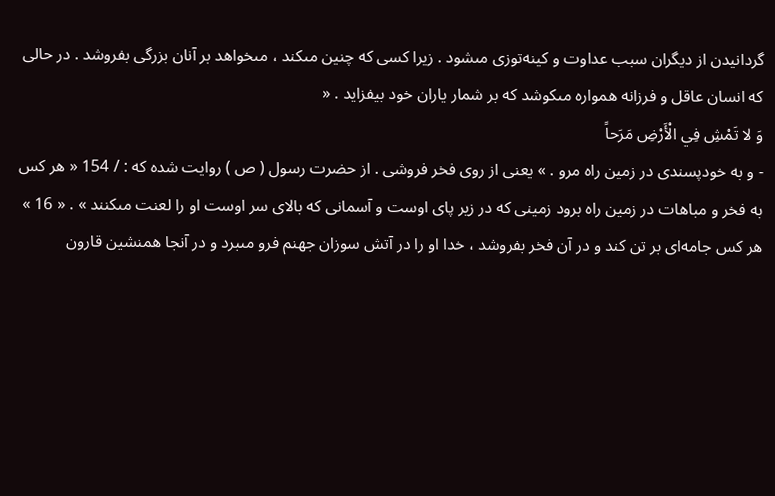گردانيدن از ديگران سبب عداوت و كينه‌توزى مىشود . زيرا كسى كه چنين مىكند ، مىخواهد بر آنان بزرگى بفروشد . در حالى كه انسان عاقل و فرزانه همواره مىكوشد كه بر شمار ياران خود بيفزايد . «
وَ لا تَمْشِ فِي الْأَرْضِ مَرَحاً
- و به خودپسندى در زمين راه مرو . » يعنى از روى فخر فروشى . از حضرت رسول ( ص ) روايت شده كه : / 154 « هر كس به فخر و مباهات در زمين راه برود زمينى كه در زير پاى اوست و آسمانى كه بالاى سر اوست او را لعنت مىكنند » . « 16 » هر كس جامه‌اى بر تن كند و در آن فخر بفروشد ، خدا او را در آتش سوزان جهنم فرو مىبرد و در آنجا همنشين قارون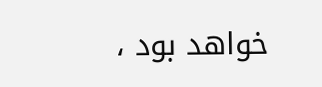خواهد بود ،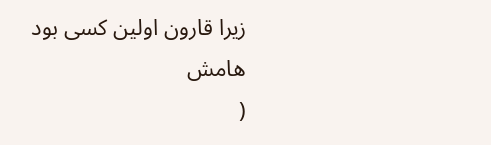زيرا قارون اولين كسى بود
هامش
(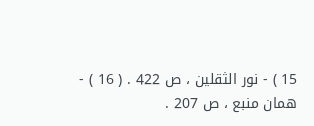15 ) - نور الثقلين ، ص 422 . ( 16 ) - همان منبع ، ص 207 .